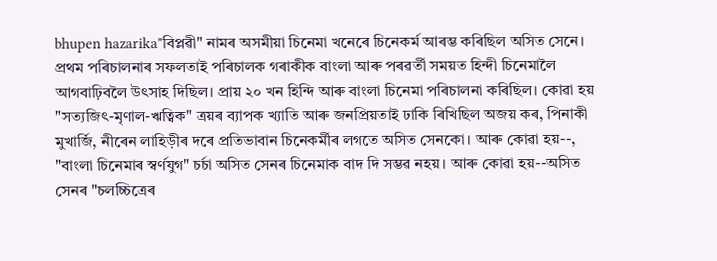bhupen hazarika"বিপ্লৱী" নামৰ অসমীয়া চিনেমা খনেৰে চিনেকৰ্ম আৰম্ভ কৰিছিল অসিত সেনে। প্ৰথম পৰিচালনাৰ সফলতাই পৰিচালক গৰাকীক বাংলা আৰু পৰৱৰ্তী সময়ত হিন্দী চিনেমালৈ আগবাঢ়িবলৈ উৎসাহ দিছিল। প্রায় ২০ খন হিন্দি আৰু বাংলা চিনেমা পৰিচালনা কৰিছিল। কোৱা হয় "সত্যজিৎ-মৃণাল-ঋত্বিক" ত্রয়ৰ ব্যাপক খ্যাতি আৰু জনপ্ৰিয়তাই ঢাকি ৰিখিছিল অজয় কৰ, পিনাকী মুখার্জি, নীৰেন লাহিড়ীৰ দৰে প্রতিভাবান চিনেকৰ্মীৰ লগতে অসিত সেনকো। আৰু কোৱা হয়--, "বাংলা চিনেমাৰ স্বর্ণযুগ" চৰ্চা অসিত সেনৰ চিনেমাক বাদ দি সম্ভৱ নহয়। আৰু কোৱা হয়--অসিত সেনৰ "চলচ্চিত্রেৰ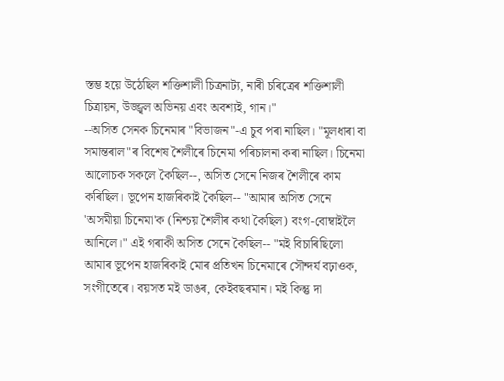স্তম্ভ হয়ে উঠেছিল শক্তিশালী চিত্রনাট্য, নাৰী চৰিত্রেৰ শক্তিশালী চিত্রায়ন, উজ্জ্বল অভিনয় এবং অবশ্যই, গান।"
--অসিত সেনক চিনেমাৰ "বিভাজন"-এ চুব পৰা নাছিল। "মূলধাৰা বা সমান্তৰাল"ৰ বিশেষ শৈলীৰে চিনেমা পৰিচালনা কৰা নাছিল। চিনেমা আলোচক সকলে কৈছিল--, অসিত সেনে নিজৰ শৈলীৰে কাম কৰিছিল। ভূপেন হাজৰিকাই কৈছিল-- "আমাৰ অসিত সেনে 'অসমীয়া চিনেমা'ক (নিশ্চয় শৈলীৰ কথা কৈছিল) বংগ-বোম্বাইলৈ আনিলে।" এই গৰাকী অসিত সেনে কৈছিল-- "মই বিচাৰিছিলো আমাৰ ভূপেন হাজৰিকাই মোৰ প্ৰতিখন চিনেমাৰে সৌন্দৰ্য বঢ়াওক, সংগীতেৰে। বয়সত মই ডাঙৰ, কেইবছৰমান। মই কিন্তু দা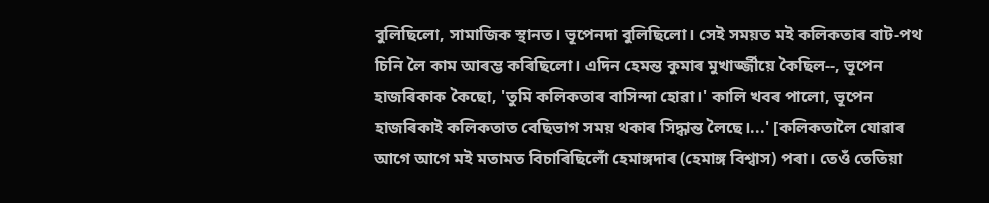বুলিছিলো, সামাজিক স্থানত। ভূপেনদা বুলিছিলো। সেই সময়ত মই কলিকতাৰ বাট-পথ চিনি লৈ কাম আৰম্ভ কৰিছিলো। এদিন হেমন্ত কুমাৰ মুখার্জ্জীয়ে কৈছিল--, ভূপেন হাজৰিকাক কৈছো, 'তুমি কলিকতাৰ বাসিন্দা হোৱা।' কালি খবৰ পালো, ভূপেন হাজৰিকাই কলিকতাত বেছিভাগ সময় থকাৰ সিদ্ধান্ত লৈছে।...' [কলিকতালৈ যোৱাৰ আগে আগে মই মতামত বিচাৰিছিলোঁ হেমাঙ্গদাৰ (হেমাঙ্গ বিশ্বাস) পৰা। তেওঁ তেতিয়া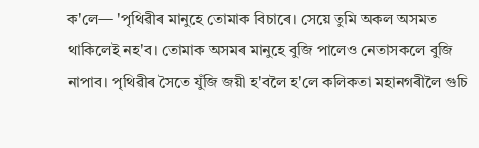ক'লে— 'পৃথিৱীৰ মানুহে তোমাক বিচাৰে। সেয়ে তুমি অকল অসমত থাকিলেই নহ'ব। তোমাক অসমৰ মানুহে বুজি পালেও নেতাসকলে বুজি নাপাব। পৃথিৱীৰ সৈতে যুঁজি জয়ী হ'বলৈ হ'লে কলিকতা মহানগৰীলৈ গুচি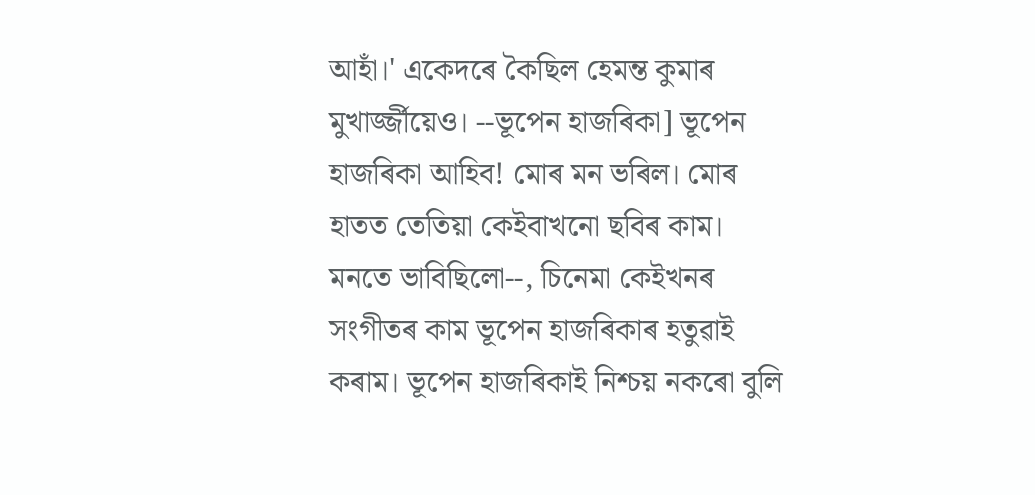আহাঁ।' একেদৰে কৈছিল হেমন্ত কুমাৰ মুখার্জ্জীয়েও। --ভূপেন হাজৰিকা] ভূপেন হাজৰিকা আহিব! মোৰ মন ভৰিল। মোৰ হাতত তেতিয়া কেইবাখনো ছবিৰ কাম। মনতে ভাবিছিলো--, চিনেমা কেইখনৰ সংগীতৰ কাম ভূপেন হাজৰিকাৰ হতুৱাই কৰাম। ভূপেন হাজৰিকাই নিশ্চয় নকৰো বুলি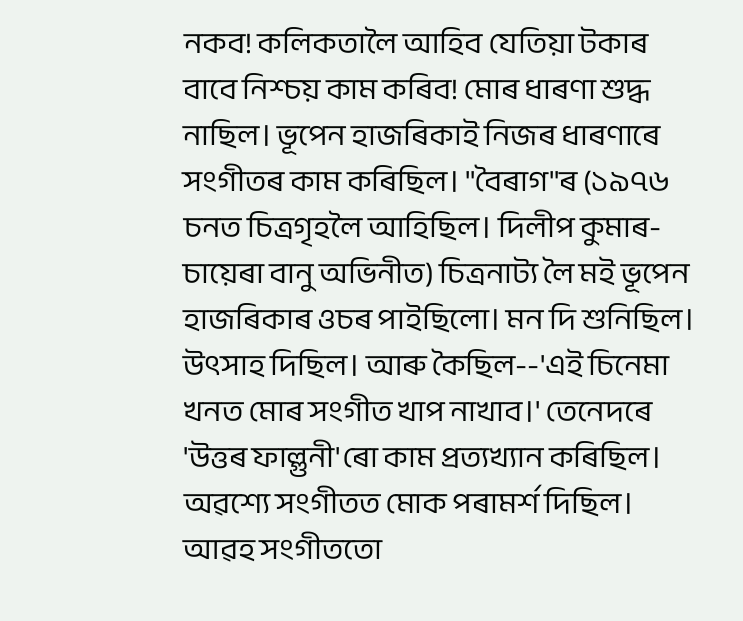নকব! কলিকতালৈ আহিব যেতিয়া টকাৰ বাবে নিশ্চয় কাম কৰিব! মোৰ ধাৰণা শুদ্ধ নাছিল। ভূপেন হাজৰিকাই নিজৰ ধাৰণাৰে সংগীতৰ কাম কৰিছিল। "বৈৰাগ"ৰ (১৯৭৬ চনত চিত্ৰগৃহলৈ আহিছিল। দিলীপ কুমাৰ-চায়েৰা বানু অভিনীত) চিত্ৰনাট্য লৈ মই ভূপেন হাজৰিকাৰ ওচৰ পাইছিলো। মন দি শুনিছিল। উৎসাহ দিছিল। আৰু কৈছিল--'এই চিনেমা খনত মোৰ সংগীত খাপ নাখাব।' তেনেদৰে 'উত্তৰ ফাল্গুনী'ৰো কাম প্ৰত্যখ্যান কৰিছিল। অৱশ্যে সংগীতত মোক পৰামৰ্শ দিছিল। আৱহ সংগীততো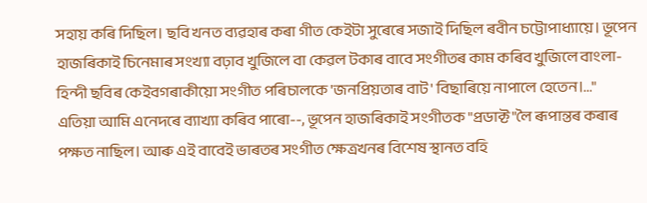সহায় কৰি দিছিল। ছবি খনত ব্যৱহাৰ কৰা গীত কেইটা সুৰেৰে সজাই দিছিল ৰবীন চট্টোপাধ্যায়ে। ভূপেন হাজৰিকাই চিনেমাৰ সংখ্যা বঢ়াব খুজিলে বা কেৱল টকাৰ বাবে সংগীতৰ কাম কৰিব খুজিলে বাংলা-হিন্দী ছবিৰ কেইবগৰাকীয়ো সংগীত পৰিচালকে 'জনপ্ৰিয়তাৰ বাট' বিছাৰিয়ে নাপালে হেতেন।..."
এতিয়া আমি এনেদৰে ব্যাখ্যা কৰিব পাৰো--, ভূপেন হাজৰিকাই সংগীতক "প্ৰডাক্ট"লৈ ৰূপান্তৰ কৰাৰ পক্ষত নাছিল। আৰু এই বাবেই ভাৰতৰ সংগীত ক্ষেত্ৰখনৰ বিশেষ স্থানত বহি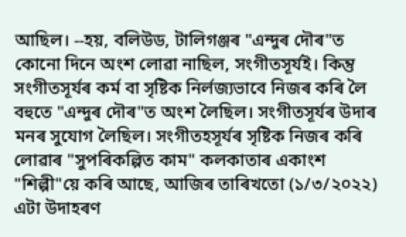আছিল। --হয়, বলিউড, টালিগঞ্জৰ "এন্দুৰ দৌৰ"ত কোনো দিনে অংশ লোৱা নাছিল, সংগীতসূৰ্যই। কিন্তু সংগীতসূৰ্যৰ কৰ্ম বা সৃষ্টিক নিৰ্লজ্যভাবে নিজৰ কৰি লৈ বহুতে "এন্দুৰ দৌৰ"ত অংশ লৈছিল। সংগীতসূৰ্যৰ উদাৰ মনৰ সুযোগ লৈছিল। সংগীতহসূৰ্যৰ সৃষ্টিক নিজৰ কৰি লোৱাৰ "সুপৰিকল্পিত কাম" কলকাতাৰ একাংশ "শিল্পী"য়ে কৰি আছে, আজিৰ তাৰিখতো (১/৩/২০২২) এটা উদাহৰণ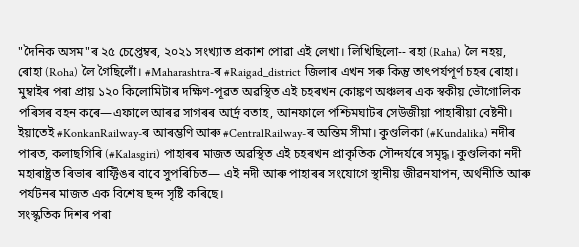"দৈনিক অসম"ৰ ২৫ চেপ্তেম্বৰ, ২০২১ সংখ্যাত প্ৰকাশ পোৱা এই লেখা। লিখিছিলো-- ৰহা (Raha) লৈ নহয়, ৰোহা (Roha) লৈ গৈছিলোঁ। #Maharashtra-ৰ #Raigad_district জিলাৰ এখন সৰু কিন্তু তাৎপৰ্যপূৰ্ণ চহৰ ৰোহা। মুম্বাইৰ পৰা প্ৰায় ১২০ কিলোমিটাৰ দক্ষিণ-পূৱত অৱস্থিত এই চহৰখন কোঙ্কণ অঞ্চলৰ এক স্বকীয় ভৌগোলিক পৰিসৰ বহন কৰে—এফালে আৰৱ সাগৰৰ আর্দ্ৰ বতাহ, আনফালে পশ্চিমঘাটৰ সেউজীয়া পাহাৰীয়া বেষ্টনী।
ইয়াতেই #KonkanRailway-ৰ আৰম্ভণি আৰু #CentralRailway-ৰ অন্তিম সীমা। কুণ্ডলিকা (#Kundalika) নদীৰ পাৰত, কলাছগিৰি (#Kalasgiri) পাহাৰৰ মাজত অৱস্থিত এই চহৰখন প্ৰাকৃতিক সৌন্দৰ্যৰে সমৃদ্ধ। কুণ্ডলিকা নদী মহাৰাষ্ট্ৰত ৰিভাৰ ৰাফ্টিঙৰ বাবে সুপৰিচিত— এই নদী আৰু পাহাৰৰ সংযোগে স্থানীয় জীৱনযাপন, অৰ্থনীতি আৰু পৰ্যটনৰ মাজত এক বিশেষ ছন্দ সৃষ্টি কৰিছে।
সংস্কৃতিক দিশৰ পৰা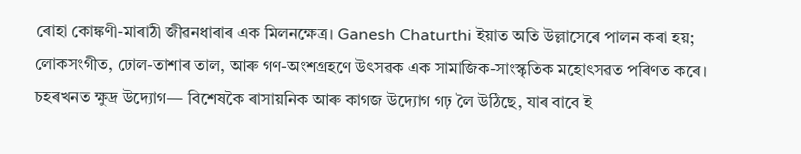ৰোহা কোঙ্কণী-মাৰাঠী জীৱনধাৰাৰ এক মিলনক্ষেত্ৰ। Ganesh Chaturthi ইয়াত অতি উল্লাসেৰে পালন কৰা হয়; লোকসংগীত, ঢোল-তাশাৰ তাল, আৰু গণ-অংশগ্ৰহণে উৎসৱক এক সামাজিক-সাংস্কৃতিক মহোৎসৱত পৰিণত কৰে। চহৰখনত ক্ষুদ্ৰ উদ্যোগ— বিশেষকৈ ৰাসায়নিক আৰু কাগজ উদ্যোগ গঢ় লৈ উঠিছে, যাৰ বাবে ই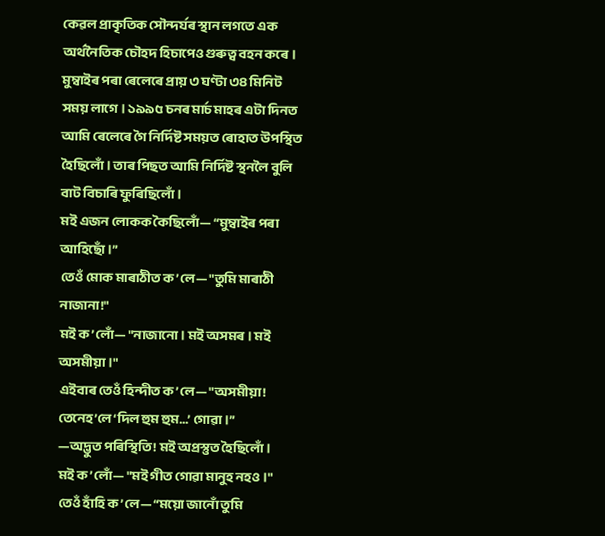কেৱল প্ৰাকৃতিক সৌন্দৰ্যৰ স্থান লগতে এক অৰ্থনৈতিক চৌহদ হিচাপেও গুৰুত্ব বহন কৰে।
মুম্বাইৰ পৰা ৰেলেৰে প্ৰায় ৩ ঘণ্টা ৩৪ মিনিট সময় লাগে। ১৯৯৫ চনৰ মাৰ্চ মাহৰ এটা দিনত আমি ৰেলেৰে গৈ নিৰ্দিষ্ট সময়ত ৰোহাত উপস্থিত হৈছিলোঁ। তাৰ পিছত আমি নিৰ্দিষ্ট স্থনলৈ বুলি বাট বিচাৰি ফুৰিছিলোঁ।
মই এজন লোকক কৈছিলোঁ— “মুম্বাইৰ পৰা আহিছোঁ।”
তেওঁ মোক মাৰাঠীত ক’লে— "তুমি মাৰাঠী নাজানা!"
মই ক’লোঁ— "নাজানো। মই অসমৰ। মই অসমীয়া।"
এইবাৰ তেওঁ হিন্দীত ক’লে— "অসমীয়া! তেনেহ’লে ‘দিল হুম হুম...’ গোৱা।”
—অদ্ভুত পৰিস্থিতি! মই অপ্ৰস্তুত হৈছিলোঁ।
মই ক’লোঁ— "মই গীত গোৱা মানুহ নহও।"
তেওঁ হাঁহি ক’লে— “ময়ো জানোঁ তুমি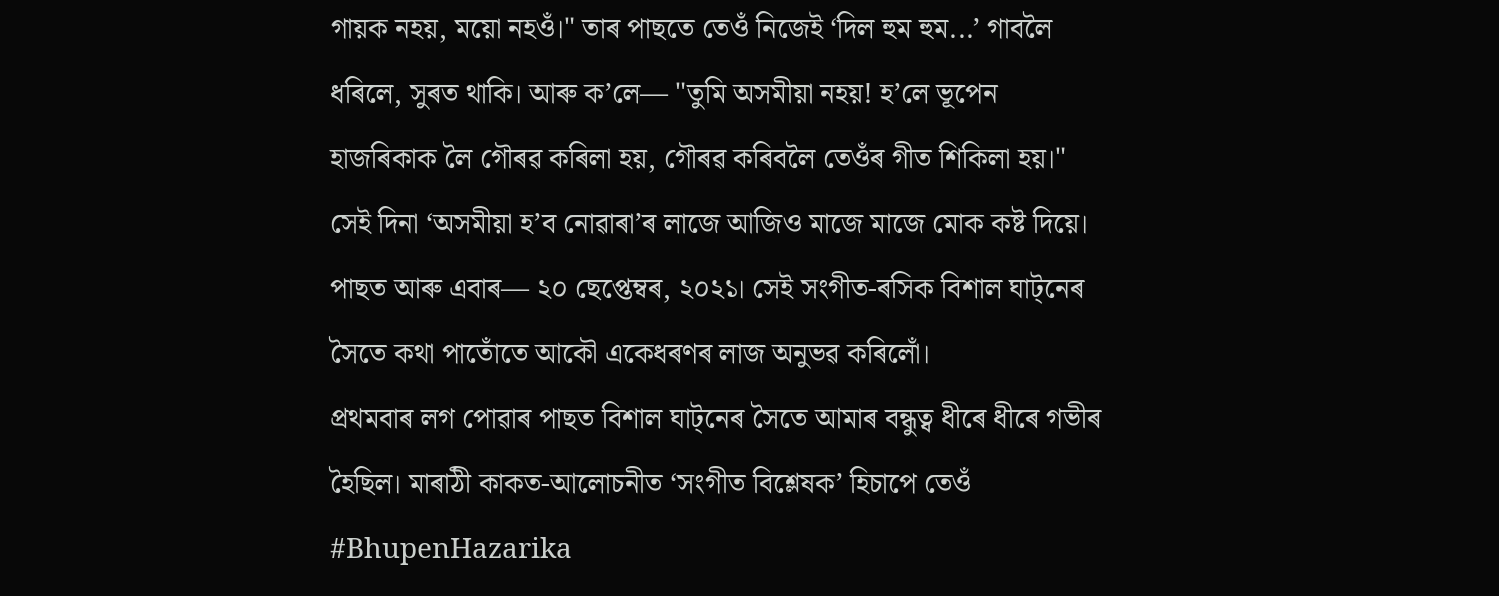গায়ক নহয়, ময়ো নহওঁ।" তাৰ পাছতে তেওঁ নিজেই ‘দিল হুম হুম...’ গাবলৈ ধৰিলে, সুৰত থাকি। আৰু ক’লে— "তুমি অসমীয়া নহয়! হ’লে ভূপেন হাজৰিকাক লৈ গৌৰৱ কৰিলা হয়, গৌৰৱ কৰিবলৈ তেওঁৰ গীত শিকিলা হয়।"
সেই দিনা ‘অসমীয়া হ’ব নোৱাৰা’ৰ লাজে আজিও মাজে মাজে মোক কষ্ট দিয়ে।
পাছত আৰু এবাৰ— ২০ ছেপ্তেম্বৰ, ২০২১। সেই সংগীত-ৰসিক বিশাল ঘাট্নেৰ সৈতে কথা পাতোঁতে আকৌ একেধৰণৰ লাজ অনুভৱ কৰিলোঁ।
প্ৰথমবাৰ লগ পোৱাৰ পাছত বিশাল ঘাট্নেৰ সৈতে আমাৰ বন্ধুত্ব ধীৰে ধীৰে গভীৰ হৈছিল। মাৰাঠী কাকত-আলোচনীত ‘সংগীত বিশ্লেষক’ হিচাপে তেওঁ #BhupenHazarika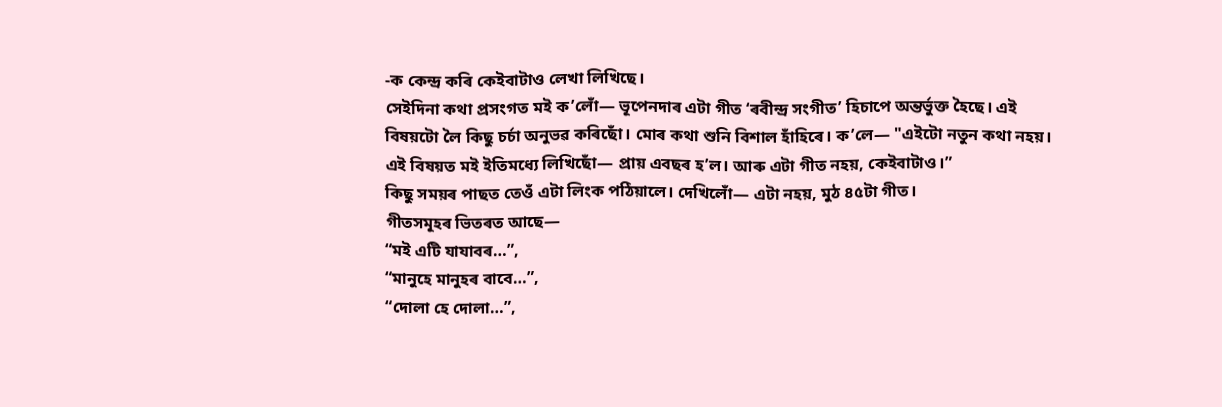-ক কেন্দ্ৰ কৰি কেইবাটাও লেখা লিখিছে।
সেইদিনা কথা প্ৰসংগত মই ক’লোঁ— ভূপেনদাৰ এটা গীত ‘ৰবীন্দ্ৰ সংগীত’ হিচাপে অন্তৰ্ভুক্ত হৈছে। এই বিষয়টো লৈ কিছু চৰ্চা অনুভৱ কৰিছোঁ। মোৰ কথা শুনি বিশাল হাঁহিৰে। ক’লে— "এইটো নতুন কথা নহয়। এই বিষয়ত মই ইতিমধ্যে লিখিছোঁ— প্ৰায় এবছৰ হ’ল। আৰু এটা গীত নহয়, কেইবাটাও।”
কিছু সময়ৰ পাছত তেওঁ এটা লিংক পঠিয়ালে। দেখিলোঁ— এটা নহয়, মুঠ ৪৫টা গীত।
গীতসমূহৰ ভিতৰত আছে—
“মই এটি যাযাবৰ…”,
“মানুহে মানুহৰ বাবে…”,
“দোলা হে দোলা…”,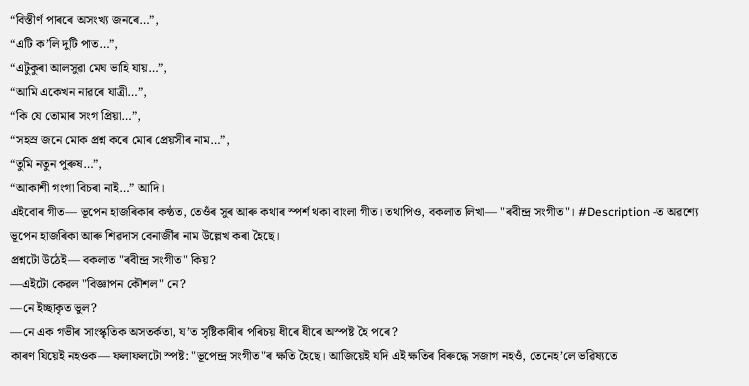“বিস্তীৰ্ণ পাৰৰে অসংখ্য জনৰে…”,
“এটি ক’লি দুটি পাত…”,
“এটুকুৰা আলসুৱা মেঘ ভাহি যায়…”,
“আমি একেখন নাৱৰে যাত্ৰী…”,
“কি যে তোমাৰ সংগ প্ৰিয়া…”,
“সহস্ৰ জনে মোক প্ৰশ্ন কৰে মোৰ প্ৰেয়সীৰ নাম…”,
“তুমি নতুন পুৰুষ…”,
“আকাশী গংগা বিচৰা নাই…” আদি।
এইবোৰ গীত— ভূপেন হাজৰিকাৰ কণ্ঠত, তেওঁৰ সুৰ আৰু কথাৰ স্পৰ্শ থকা বাংলা গীত। তথাপিও, বকলাত লিখা— "ৰবীন্দ্ৰ সংগীত"। #Description -ত অৱশ্যে ভূপেন হাজৰিকা আৰু শিৱদাস বেনাৰ্জীৰ নাম উল্লেখ কৰা হৈছে।
প্ৰশ্নটো উঠেই— বকলাত "ৰবীন্দ্ৰ সংগীত" কিয়?
—এইটো কেৱল "বিজ্ঞাপন কৌশল" নে?
—নে ইচ্ছাকৃত ভুল?
—নে এক গভীৰ সাংস্কৃতিক অসতৰ্কতা, য’ত সৃষ্টিকাৰীৰ পৰিচয় ধীৰে ধীৰে অস্পষ্ট হৈ পৰে?
কাৰণ যিয়েই নহওক— ফলাফলটো স্পষ্ট: "ভূপেন্দ্ৰ সংগীত"ৰ ক্ষতি হৈছে। আজিয়েই যদি এই ক্ষতিৰ বিৰুদ্ধে সজাগ নহওঁ, তেনেহ’লে ভৱিষ্যতে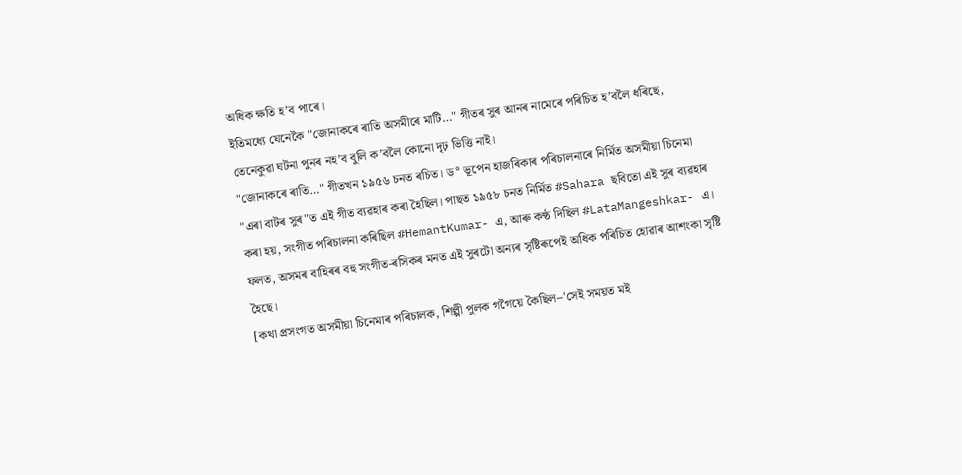অধিক ক্ষতি হ’ব পাৰে।
ইতিমধ্যে যেনেকৈ "জোনাকৰে ৰাতি অসমীৰে মাটি…" গীতৰ সুৰ আনৰ নামেৰে পৰিচিত হ’বলৈ ধৰিছে, তেনেকুৱা ঘটনা পুনৰ নহ’ব বুলি ক’বলৈ কোনো দৃঢ় ভিত্তি নাই।
"জোনাকৰে ৰাতি…" গীতখন ১৯৫৬ চনত ৰচিত। ড° ভূপেন হাজৰিকাৰ পৰিচালনাৰে নিৰ্মিত অসমীয়া চিনেমা "এৰা বাটৰ সুৰ"ত এই গীত ব্যৱহাৰ কৰা হৈছিল। পাছত ১৯৫৮ চনত নিৰ্মিত #Sahara ছবিতো এই সুৰ ব্যৱহাৰ কৰা হয়, সংগীত পৰিচালনা কৰিছিল #HemantKumar- এ, আৰু কণ্ঠ দিছিল #LataMangeshkar- এ।
ফলত, অসমৰ বাহিৰৰ বহু সংগীত-ৰসিকৰ মনত এই সুৰটো অন্যৰ সৃষ্টিৰূপেই অধিক পৰিচিত হোৱাৰ আশংকা সৃষ্টি হৈছে।
[কথা প্ৰসংগত অসমীয়া চিনেমাৰ পৰিচালক, শিল্পী পুলক গগৈয়ে কৈছিল--'সেই সময়ত মই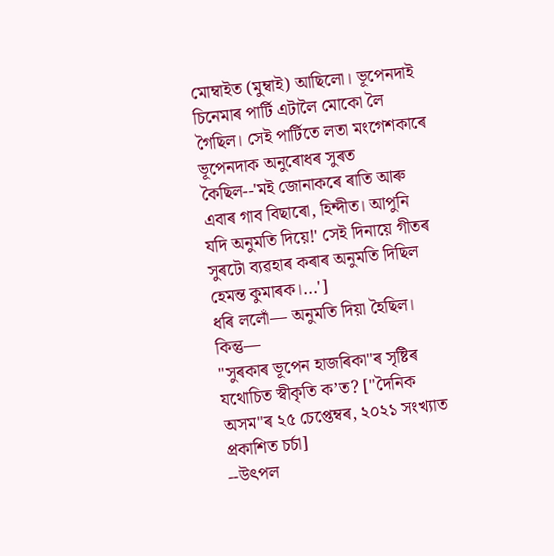মোম্বাইত (মুম্বাই) আছিলো। ভূপেনদাই চিনেমাৰ পাৰ্টি এটালৈ মোকো লৈ গৈছিল। সেই পাৰ্টিতে লতা মংগেশকাৰে ভূপেনদাক অনুৰোধৰ সুৰত কৈছিল--'মই জোনাকৰে ৰাতি আৰু এবাৰ গাব বিছাৰো, হিন্দীত। আপুনি যদি অনুমতি দিয়ে!' সেই দিনায়ে গীতৰ সুৰটো ব্যৱহাৰ কৰাৰ অনুমতি দিছিল হেমন্ত কুমাৰক।...']
ধৰি ললোঁ— অনুমতি দিয়া হৈছিল। কিন্তু—
"সুৰকাৰ ভূপেন হাজৰিকা"ৰ সৃষ্টিৰ যথোচিত স্বীকৃতি ক’ত? ["দৈনিক অসম"ৰ ২৫ চেপ্তেম্বৰ, ২০২১ সংখ্যাত প্ৰকাশিত চৰ্চা]
--উৎপল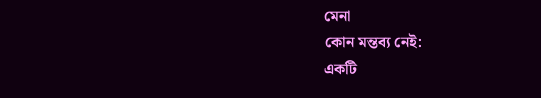মেনা
কোন মন্তব্য নেই:
একটি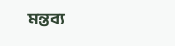মন্তব্য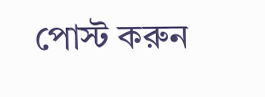পোস্ট করুন